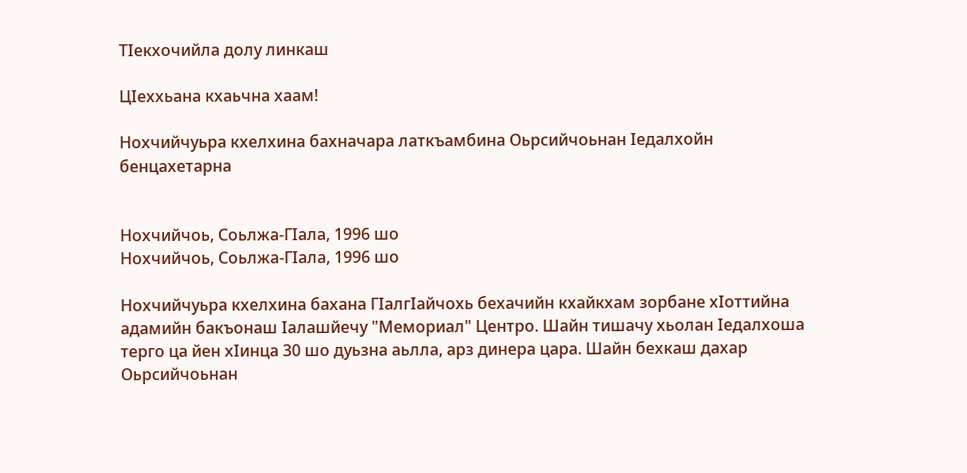ТIекхочийла долу линкаш

ЦIеххьана кхаьчна хаам!

Нохчийчуьра кхелхина бахначара латкъамбина Оьрсийчоьнан Iедалхойн бенцахетарна


Нохчийчоь, Соьлжа-ГIала, 1996 шо
Нохчийчоь, Соьлжа-ГIала, 1996 шо

Нохчийчуьра кхелхина бахана ГIалгIайчохь бехачийн кхайкхам зорбане хIоттийна адамийн бакъонаш Iалашйечу "Мемориал" Центро. Шайн тишачу хьолан Iедалхоша терго ца йен хIинца 30 шо дуьзна аьлла, арз динера цара. Шайн бехкаш дахар Оьрсийчоьнан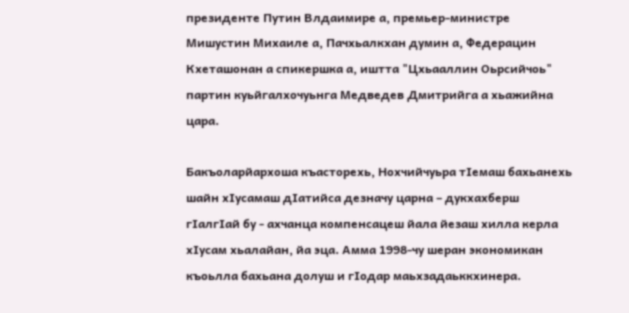президенте Путин Влдаимире а, премьер-министре Мишустин Михаиле а, Пачхьалкхан думин а, Федерацин Кхеташонан а спикершка а, иштта "Цхьааллин Оьрсийчоь" партин куьйгалхочуьнга Медведев Дмитрийга а хьажийна цара.

Бакъоларйархоша къасторехь, Нохчийчуьра тIемаш бахьанехь шайн хIусамаш дIатийса дезначу царна – дукхахберш гIалгIай бу - ахчанца компенсацеш йала йезаш хилла керла хIусам хьалайан, йа эца. Амма 1998-чу шеран экономикан къоьлла бахьана долуш и гIодар маьхзадаьккхинера.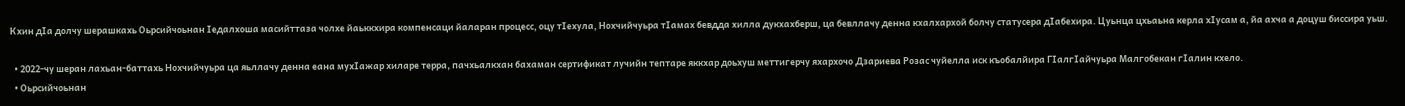Кхин дIа долчу шерашкахь Оьрсийчоьнан Iедалхоша масийттаза чолхе йаьккхира компенсаци йаларан процесс, оцу тIехула, Нохчийчуьра тIамах бевдда хилла дукхахберш, ца бевллачу денна кхалхархой болчу статусера дIабехира. Цуьнца цхьаьна керла хIусам а, йа ахча а доцуш биссира уьш.

  • 2022-чу шеран лахьан-баттахь Нохчийчуьра ца яьллачу денна еана мухIажар хиларе терра, пачхьалкхан бахаман сертификат лучийн тептаре яккхар доьхуш меттигерчу яхархочо Дзариева Розас чуйелла иск къобалйира ГIалгIайчуьра Малгобекан гIалин кхело.
  • Оьрсийчоьнан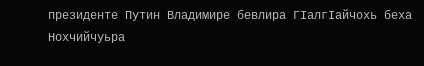президенте Путин Владимире бевлира ГIалгIайчохь беха Нохчийчуьра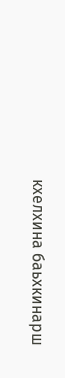кхелхина баьхкинарш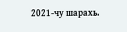2021-чу шарахь.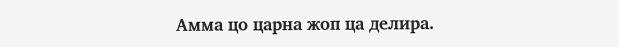Амма цо царна жоп ца делира.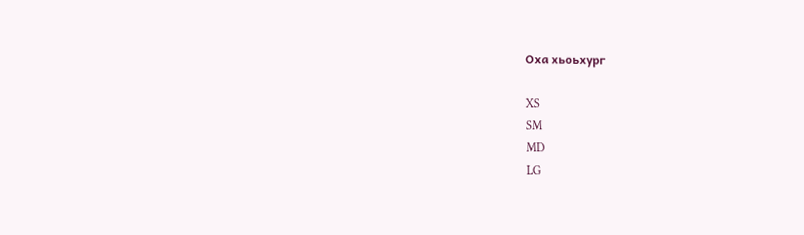Оха хьоьхург

XS
SM
MD
LG